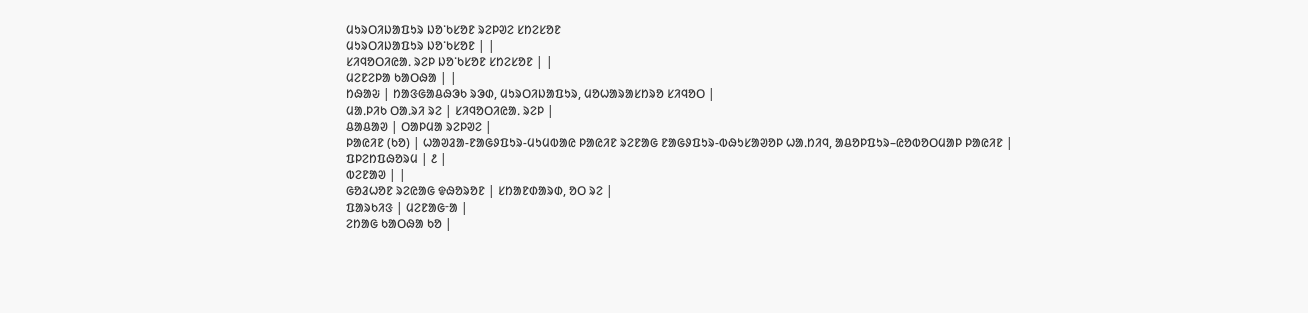ᱢᱩᱨᱛᱤᱡᱟᱯᱩᱨ ᱡᱚᱸᱠᱥᱚᱱ ᱨᱮᱞᱣᱮ ᱥᱴᱮᱥᱚᱱ
ᱢᱩᱨᱛᱤᱡᱟᱯᱩᱨ ᱡᱚᱸᱠᱥᱚᱱ | |
ᱥᱤᱧᱚᱛᱤᱭᱟᱹ ᱨᱮᱞ ᱡᱚᱸᱠᱥᱚᱱ ᱥᱴᱮᱥᱚᱱ | |
ᱢᱮᱱᱮᱞᱟ ᱠᱟᱛᱷᱟ | |
ᱴᱷᱟᱶ | ᱴᱟᱝᱜᱟᱪᱷᱳᱠ ᱨᱳᱰ, ᱢᱩᱨᱛᱤᱡᱟᱯᱩᱨ, ᱢᱚᱦᱟᱨᱟᱥᱴᱨᱚ ᱥᱤᱧᱚᱛ |
ᱢᱟᱹᱞᱤᱠ ᱛᱟᱹᱨᱤ ᱨᱮ | ᱥᱤᱧᱚᱛᱤᱭᱟᱹ ᱨᱮᱞ |
ᱪᱟᱪᱟᱣ | ᱛᱟᱞᱢᱟ ᱨᱮᱞᱣᱮ |
ᱞᱟᱭᱤᱱ (ᱠᱚ) | ᱦᱟᱣᱲᱟ-ᱱᱟᱜᱽᱯᱩᱨ-ᱢᱩᱢᱵᱟᱭ ᱞᱟᱭᱤᱱ ᱨᱮᱱᱟᱜ ᱱᱟᱜᱽᱯᱩᱨ-ᱵᱷᱩᱥᱟᱣᱚᱞ ᱦᱟᱹᱴᱤᱧ, ᱟᱪᱚᱞᱯᱩᱨ–ᱭᱚᱵᱚᱛᱢᱟᱞ ᱞᱟᱭᱤᱱ |
ᱯᱞᱮᱴᱯᱷᱚᱨᱢ | ᱒ |
ᱵᱮᱱᱟᱣ | |
ᱜᱚᱲᱦᱚᱱ ᱨᱮᱭᱟᱜ ᱫᱷᱚᱨᱚᱱ | ᱥᱴᱟᱱᱰᱟᱨᱰ, ᱚᱛ ᱨᱮ |
ᱯᱟᱨᱠᱤᱝ | ᱢᱮᱱᱟᱜᱼᱟ |
ᱮᱴᱟᱜ ᱠᱟᱛᱷᱟ ᱠᱚ |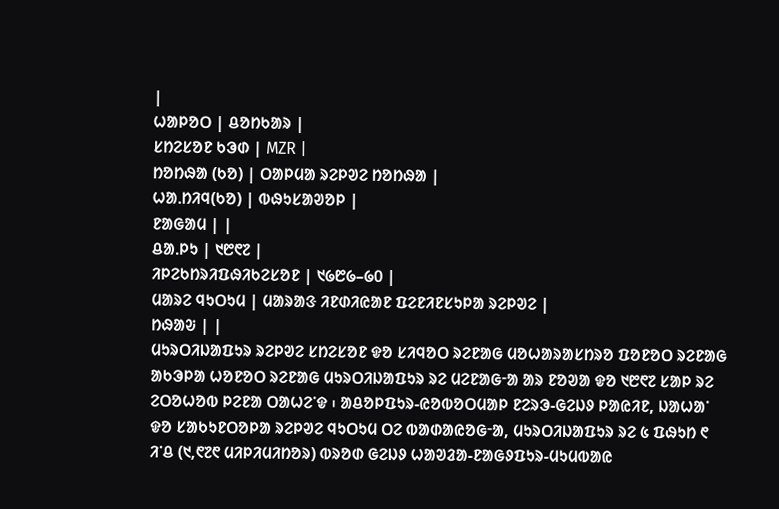|
ᱦᱟᱞᱚᱛ | ᱪᱚᱴᱠᱟᱨ |
ᱥᱴᱮᱥᱚᱱ ᱠᱳᱰ | MZR |
ᱴᱚᱴᱷᱟ (ᱠᱚ) | ᱛᱟᱞᱢᱟ ᱨᱮᱞᱣᱮ ᱴᱚᱴᱷᱟ |
ᱦᱟᱹᱴᱤᱧ(ᱠᱚ) | ᱵᱷᱩᱥᱟᱣᱚᱞ |
ᱱᱟᱜᱟᱢ | |
ᱪᱟᱹᱞᱩ | ᱑᱘᱖᱗ |
ᱤᱞᱮᱠᱴᱨᱤᱯᱷᱤᱠᱮᱥᱚᱱ | ᱑᱙᱘᱙–᱙᱐ |
ᱢᱟᱨᱮ ᱧᱩᱛᱩᱢ | ᱢᱟᱨᱟᱝ ᱤᱱᱰᱤᱭᱟᱱ ᱯᱮᱱᱤᱱᱥᱩᱞᱟ ᱨᱮᱞᱣᱮ |
ᱴᱷᱟᱶ | |
ᱢᱩᱨᱛᱤᱡᱟᱯᱩᱨ ᱨᱮᱞᱣᱮ ᱥᱴᱮᱥᱚᱱ ᱫᱚ ᱥᱤᱧᱚᱛ ᱨᱮᱱᱟᱜ ᱢᱚᱦᱟᱨᱟᱥᱴᱨᱚ ᱯᱚᱱᱚᱛ ᱨᱮᱱᱟᱜ ᱟᱠᱳᱞᱟ ᱦᱚᱱᱚᱛ ᱨᱮᱱᱟᱜ ᱢᱩᱨᱛᱤᱡᱟᱯᱩᱨ ᱨᱮ ᱢᱮᱱᱟᱜᱼᱟ ᱟᱨ ᱱᱚᱣᱟ ᱫᱚ ᱑᱘᱖᱗ ᱥᱟᱞ ᱨᱮ ᱮᱛᱚᱦᱚᱵ ᱞᱮᱱᱟ ᱛᱟᱦᱮᱸᱫ ᱾ ᱟᱪᱚᱞᱯᱩᱨ-ᱭᱚᱵᱚᱛᱢᱟᱞ ᱱᱮᱨᱳ-ᱜᱮᱡᱽ ᱞᱟᱭᱤᱱ, ᱡᱟᱦᱟᱸ ᱫᱚ ᱥᱟᱠᱩᱱᱛᱚᱞᱟ ᱨᱮᱞᱣᱮ ᱧᱩᱛᱩᱢ ᱛᱮ ᱵᱟᱰᱟᱭᱚᱜᱼᱟ, ᱢᱩᱨᱛᱤᱡᱟᱯᱩᱨ ᱨᱮ ᱕ ᱯᱷᱩᱴ ᱖ ᱤᱸᱪ (᱑,᱖᱗᱖ ᱢᱤᱞᱤᱢᱤᱴᱚᱨ) ᱵᱨᱚᱰ ᱜᱮᱡᱽ ᱦᱟᱣᱲᱟ-ᱱᱟᱜᱽᱯᱩᱨ-ᱢᱩᱢᱵᱟᱭ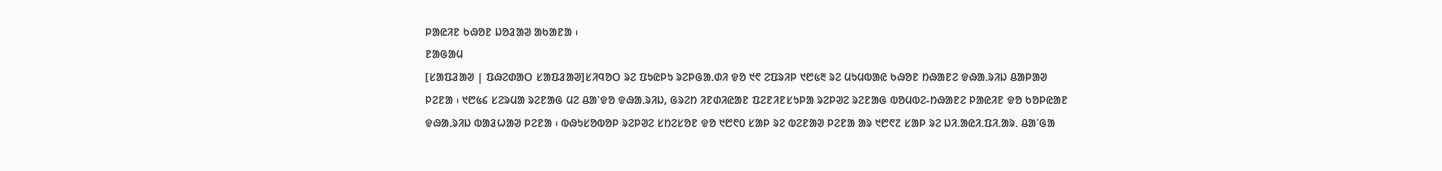ᱞᱟᱭᱤᱱ ᱠᱷᱚᱱ ᱡᱚᱲᱟᱣ ᱟᱠᱟᱱᱟ ᱾
ᱱᱟᱜᱟᱢ
[ᱥᱟᱯᱲᱟᱣ | ᱯᱷᱮᱰᱟᱛ ᱥᱟᱯᱲᱟᱣ]ᱥᱤᱧᱚᱛ ᱨᱮ ᱯᱩᱭᱞᱩ ᱨᱮᱞᱜᱟᱹᱰᱤ ᱫᱚ ᱑᱖ ᱮᱯᱨᱤᱞ ᱑᱘᱕᱓ ᱨᱮ ᱢᱩᱢᱵᱟᱭ ᱠᱷᱚᱱ ᱴᱷᱟᱱᱮ ᱫᱷᱟᱹᱨᱤᱡ ᱪᱟᱞᱟᱣ ᱞᱮᱱᱟ ᱾ ᱑᱘᱕᱔ ᱥᱮᱨᱢᱟ ᱨᱮᱱᱟᱜ ᱢᱮ ᱪᱟᱸᱫᱚ ᱫᱷᱟᱹᱨᱤᱡ, ᱜᱨᱮᱴ ᱤᱱᱰᱤᱭᱟᱱ ᱯᱮᱱᱤᱱᱥᱩᱞᱟ ᱨᱮᱞᱣᱮ ᱨᱮᱱᱟᱜ ᱵᱚᱢᱵᱮ-ᱴᱷᱟᱱᱮ ᱞᱟᱭᱤᱱ ᱫᱚ ᱠᱚᱞᱭᱟᱱ ᱫᱷᱟᱹᱨᱤᱡ ᱵᱟᱲᱦᱟᱣ ᱞᱮᱱᱟ ᱾ ᱵᱷᱩᱥᱚᱵᱚᱞ ᱨᱮᱞᱣᱮ ᱥᱴᱮᱥᱚᱱ ᱫᱚ ᱑᱘᱖᱐ ᱥᱟᱞ ᱨᱮ ᱵᱮᱱᱟᱣ ᱞᱮᱱᱟ ᱟᱨ ᱑᱘᱖᱗ ᱥᱟᱞ ᱨᱮ ᱡᱤ.ᱟᱭᱤ.ᱯᱤ.ᱟᱨ. ᱪᱟᱸᱜᱟ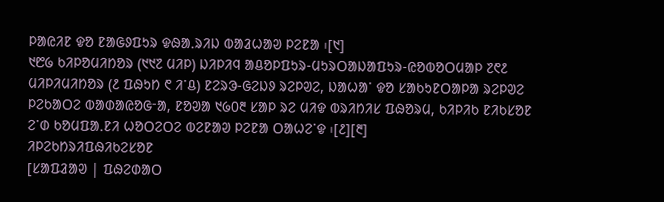ᱞᱟᱭᱤᱱ ᱫᱚ ᱱᱟᱜᱽᱯᱩᱨ ᱫᱷᱟᱹᱨᱤᱡ ᱵᱟᱲᱦᱟᱣ ᱞᱮᱱᱟ ᱾[᱑]
᱑᱘᱙ ᱠᱤᱞᱚᱢᱤᱴᱚᱨ (᱑᱑᱗ ᱢᱤᱞ) ᱡᱤᱞᱤᱧ ᱟᱪᱚᱞᱯᱩᱨ-ᱢᱩᱨᱛᱟᱡᱟᱯᱩᱨ-ᱭᱚᱵᱚᱛᱢᱟᱞ ᱗᱖᱒ ᱢᱤᱞᱤᱢᱤᱴᱚᱨ (᱒ ᱯᱷᱩᱴ ᱖ ᱤᱸᱪ) ᱱᱮᱨᱳ-ᱜᱮᱡᱽ ᱨᱮᱞᱣᱮ, ᱡᱟᱦᱟᱸ ᱫᱚ ᱥᱟᱠᱩᱱᱛᱟᱞᱟ ᱨᱮᱞᱣᱮ ᱞᱮᱠᱟᱛᱮ ᱵᱟᱰᱟᱭᱚᱜᱼᱟ, ᱱᱚᱣᱟ ᱑᱙᱐᱓ ᱥᱟᱞ ᱨᱮ ᱢᱤᱫ ᱵᱨᱤᱴᱤᱥ ᱯᱷᱚᱨᱢ, ᱠᱤᱞᱤᱠ ᱱᱤᱠᱥᱚᱱ ᱮᱸᱰ ᱠᱚᱢᱯᱟᱹᱱᱤ ᱦᱚᱛᱮᱛᱮ ᱵᱮᱱᱟᱣ ᱞᱮᱱᱟ ᱛᱟᱦᱮᱸᱫ ᱾[᱒][᱓]
ᱤᱞᱮᱠᱴᱨᱤᱯᱷᱤᱠᱮᱥᱚᱱ
[ᱥᱟᱯᱲᱟᱣ | ᱯᱷᱮᱰᱟᱛ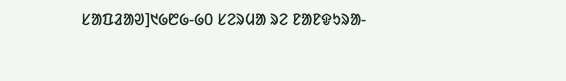ᱥᱟᱯᱲᱟᱣ]᱑᱙᱘᱙-᱙᱐ ᱥᱮᱨᱢᱟ ᱨᱮ ᱱᱟᱱᱫᱩᱨᱟ-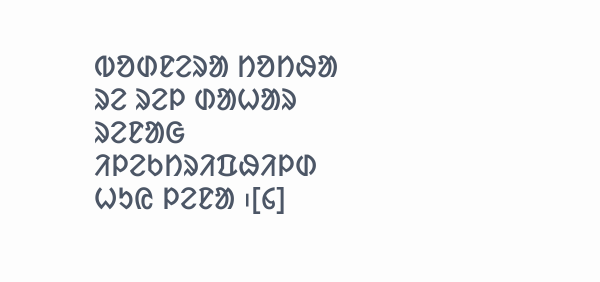ᱵᱚᱰᱱᱮᱨᱟ ᱴᱚᱴᱷᱟ ᱨᱮ ᱨᱮᱞ ᱰᱟᱦᱟᱨ ᱨᱮᱱᱟᱜ ᱤᱞᱮᱠᱴᱨᱤᱯᱷᱤᱞᱰ ᱦᱩᱭ ᱞᱮᱱᱟ ᱾[᱔]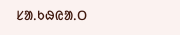ᱥᱟᱹᱠᱷᱭᱟᱹᱛ